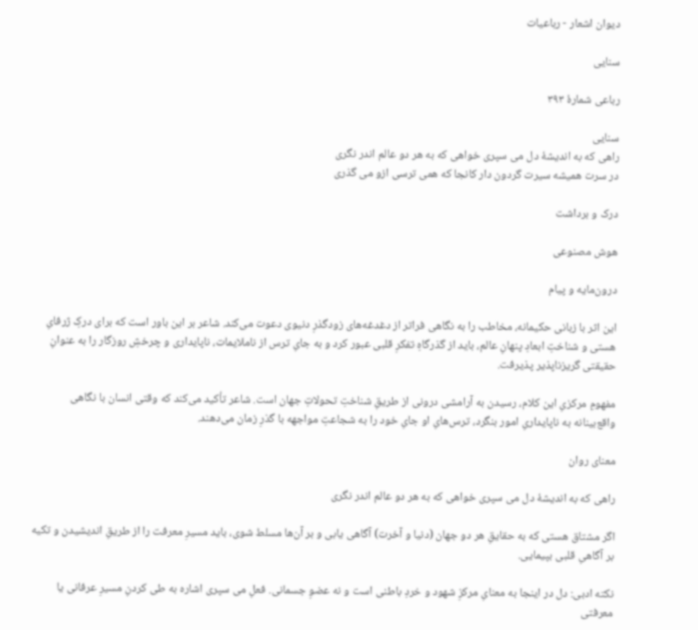دیوان اشعار - رباعیات

سنایی

رباعی شمارهٔ ۳۹۳

سنایی
راهی که به اندیشهٔ دل می سپری خواهی که به هر دو عالم اندر نگری
در سرت همیشه سیرت گردون دار کانجا که همی ترسی ازو می گذری

درک و برداشت

هوش مصنوعی

درون‌مایه و پیام

این اثر با زبانی حکیمانه، مخاطب را به نگاهی فراتر از دغدغه‌های زودگذرِ دنیوی دعوت می‌کند. شاعر بر این باور است که برای درکِ ژرفایِ هستی و شناختِ ابعادِ پنهانِ عالم، باید از گذرگاهِ تفکرِ قلبی عبور کرد و به جایِ ترس از ناملایمات، ناپایداری و چرخشِ روزگار را به عنوانِ حقیقتی گریزناپذیر پذیرفت.

مفهومِ مرکزیِ این کلام، رسیدن به آرامشی درونی از طریقِ شناختِ تحولاتِ جهان است. شاعر تأکید می‌کند که وقتی انسان با نگاهی واقع‌بینانه به ناپایداریِ امور بنگرد، ترس‌هایِ او جایِ خود را به شجاعتِ مواجهه با گذرِ زمان می‌دهند.

معنای روان

راهی که به اندیشهٔ دل می سپری خواهی که به هر دو عالم اندر نگری

اگر مشتاق هستی که به حقایقِ هر دو جهان (دنیا و آخرت) آگاهی یابی و بر آن‌ها مسلط شوی، باید مسیرِ معرفت را از طریقِ اندیشیدن و تکیه بر آگاهیِ قلبی بپیمایی.

نکته ادبی: دل در اینجا به معنایِ مرکزِ شهود و خردِ باطنی است و نه عضوِ جسمانی. فعلِ می سپری اشاره به طی کردنِ مسیرِ عرفانی یا معرفتی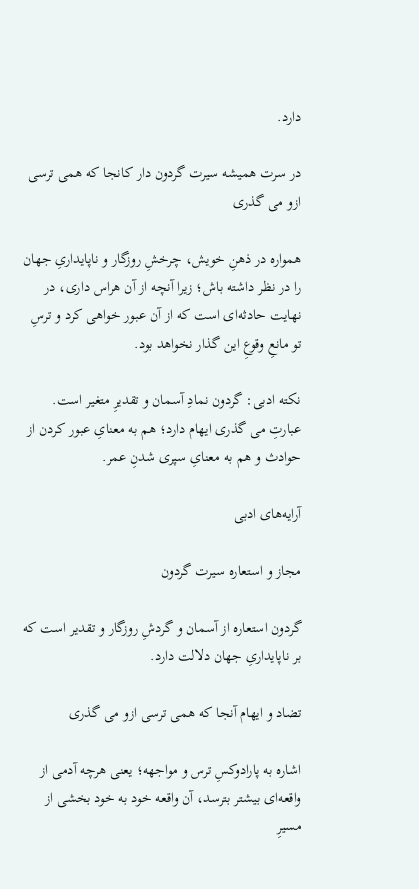دارد.

در سرت همیشه سیرت گردون دار کانجا که همی ترسی ازو می گذری

همواره در ذهنِ خویش، چرخشِ روزگار و ناپایداریِ جهان را در نظر داشته باش؛ زیرا آنچه از آن هراس داری، در نهایت حادثه‌ای است که از آن عبور خواهی کرد و ترسِ تو مانعِ وقوعِ این گذار نخواهد بود.

نکته ادبی: گردون نمادِ آسمان و تقدیرِ متغیر است. عبارتِ می گذری ایهام دارد؛ هم به معنایِ عبور کردن از حوادث و هم به معنایِ سپری شدنِ عمر.

آرایه‌های ادبی

مجاز و استعاره سیرت گردون

گردون استعاره از آسمان و گردشِ روزگار و تقدیر است که بر ناپایداریِ جهان دلالت دارد.

تضاد و ایهام آنجا که همی ترسی ازو می گذری

اشاره به پارادوکسِ ترس و مواجهه؛ یعنی هرچه آدمی از واقعه‌ای بیشتر بترسد، آن واقعه خود به خود بخشی از مسیرِ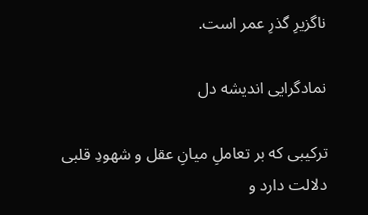ناگزیرِ گذرِ عمر است.

نمادگرایی اندیشه دل

ترکیبی که بر تعاملِ میانِ عقل و شهودِ قلبی دلالت دارد و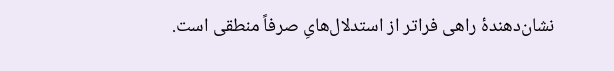نشان‌دهندهٔ راهی فراتر از استدلال‌هایِ صرفاً منطقی است.